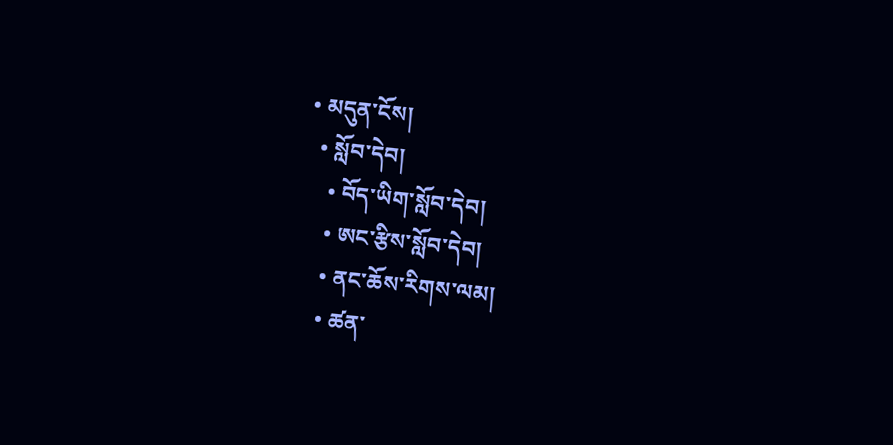• མདུན་ངོས།
  • སློབ་དེབ།
    • བོད་ཡིག་སློབ་དེབ།
    • ཨང་རྩིས་སློབ་དེབ།
    • ནང་ཆོས་རིགས་ལམ།
    • ཚན་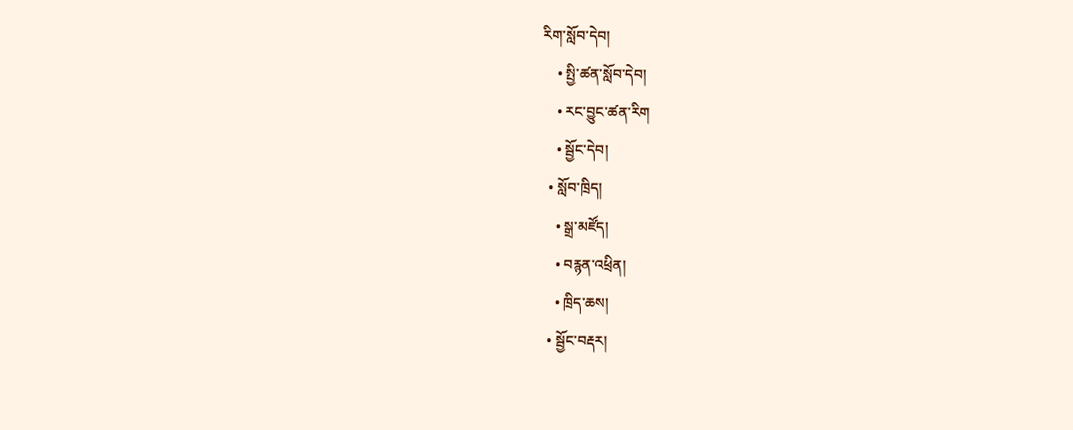རིག་སློབ་དེབ།
    • སྤྱི་ཚན་སློབ་དེབ།
    • རང་བྱུང་ཚན་རིག
    • སྦྱོང་དེབ།
  • སློབ་ཁྲིད།
    • སྒྲ་མཛོད།
    • བརྙན་འཕྲིན།
    • ཁྲིད་ཆས།
  • སྦྱོང་བརྡར།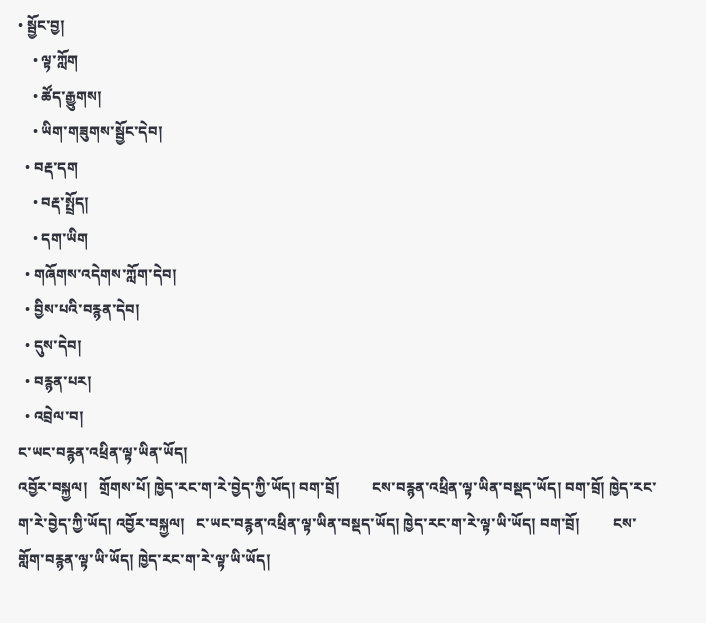• སྦྱོང་བྱ།
    • ལྟ་ཀློག
    • ཚོད་རྒྱུགས།
    • ཡིག་གཟུགས་སྦྱོང་དེབ།
  • བརྡ་དག
    • བརྡ་སྤྲོད།
    • དག་ཡིག
  • གཞོགས་འདེགས་ཀློག་དེབ།
  • བྱིས་པའི་བརྙན་དེབ།
  • དུས་དེབ།
  • བརྙན་པར།
  • འབྲེལ་བ།
ང་ཡང་བརྙན་འཕྲིན་ལྟ་ཡིན་ཡོད།
འབྱོར་བསྐྱལ།   གྲོགས་པོ། ཁྱེད་རང་ག་རེ་བྱེད་ཀྱི་ཡོད། བག་བྲོ།         ངས་བརྙན་འཕྲིན་ལྟ་ཡིན་བསྡད་ཡོད། བག་བྲོ། ཁྱེད་རང་ག་རེ་བྱེད་ཀྱི་ཡོད། འབྱོར་བསྐྱལ།   ང་ཡང་བརྙན་འཕྲིན་ལྟ་ཡིན་བསྡད་ཡོད། ཁྱེད་རང་ག་རེ་ལྟ་ཡི་ཡོད། བག་བྲོ།         ངས་གློག་བརྙན་ལྟ་ཡི་ཡོད། ཁྱེད་རང་ག་རེ་ལྟ་ཡི་ཡོད།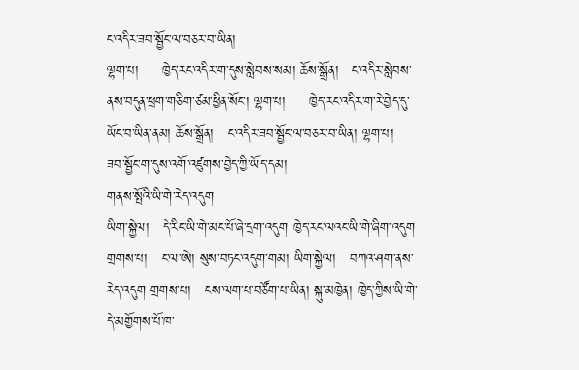ང་འདིར་ཟབ་སྦྱོང་ལ་བཅར་བ་ཡིན།
ལྷག་པ།     ཁྱེད་རང་འདིར་ག་དུས་སླེབས་སམ། ཆོས་སྒྲོན།   ང་འདིར་སླེབས་ནས་བདུན་ཕྲག་གཅིག་ཙམ་ཕྱིན་སོང་། ལྷག་པ།     ཁྱེད་རང་འདིར་ག་རེ་བྱེད་དུ་ཡོང་བ་ཡིན་ནམ། ཆོས་སྒྲོན།   ང་འདིར་ཟབ་སྦྱོང་ལ་བཅར་བ་ཡིན། ལྷག་པ།     ཟབ་སྦྱོང་ག་དུས་འགོ་འཛུགས་བྱེད་ཀྱི་ཡོད་དམ།
གནས་སྤོའི་ཡི་གེ་རེད་འདུག
ཡིག་སྐྱེལ།   དེ་རིང་ཡི་གེ་མང་པོ་ཞེ་དྲག་འདུག ཁྱེད་རང་ལའང་ཡི་གེ་ཞིག་འདུག གྲགས་པ།   ང་ལ་ཨེ། སུས་བཏང་འདུག་གམ། ཡིག་སྐྱེལ།   བཀའ་ཤག་ནས་རེད་འདུག གྲགས་པ།   ངས་ལག་པ་བཙོག་པ་ཡིན། སྐུ་མཁྱེན། ཁྱེད་ཀྱིས་ཡི་གེ་དེ་མགྱོགས་པོ་ཁ་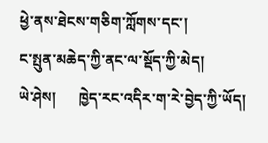ཕྱེ་ནས་ཐེངས་གཅིག་ཀློགས་དང་།
ང་སྤུན་མཆེད་ཀྱི་ནང་ལ་སྡོད་ཀྱི་མེད།
ཡེ་ཤེས།      ཁྱེད་རང་འདིར་ག་རེ་བྱེད་ཀྱི་ཡོད།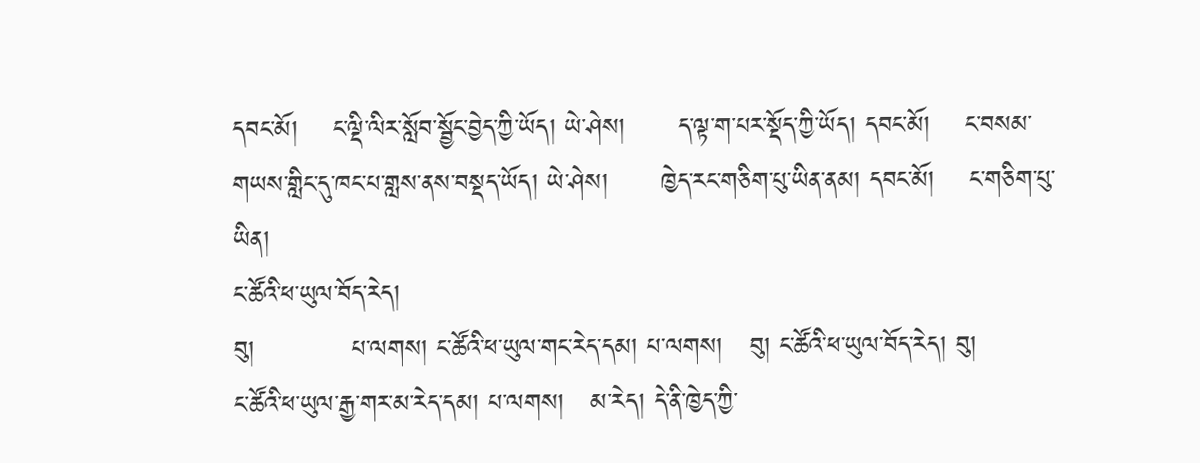དབང་མོ།    ང་ལྡི་ལིར་སློབ་སྦྱོང་བྱེད་ཀྱི་ཡོད། ཡེ་ཤེས།      ད་ལྟ་ག་པར་སྡོད་ཀྱི་ཡོད། དབང་མོ།    ང་བསམ་གཡས་གླིང་དུ་ཁང་པ་གླས་ནས་བསྡད་ཡོད། ཡེ་ཤེས།      ཁྱེད་རང་གཅིག་པུ་ཡིན་ནམ། དབང་མོ།    ང་གཅིག་པུ་ཡིན།
ང་ཚོའི་ཕ་ཡུལ་བོད་རེད།
བུ།           པ་ལགས། ང་ཚོའི་ཕ་ཡུལ་གང་རེད་དམ། པ་ལགས།   བུ། ང་ཚོའི་ཕ་ཡུལ་བོད་རེད། བུ།           ང་ཚོའི་ཕ་ཡུལ་རྒྱ་གར་མ་རེད་དམ། པ་ལགས།   མ་རེད། དེ་ནི་ཁྱེད་ཀྱི་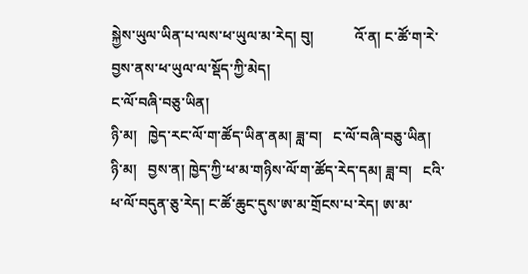སྐྱེས་ཡུལ་ཡིན་པ་ལས་ཕ་ཡུལ་མ་རེད། བུ།           འོ་ན། ང་ཚོ་ག་རེ་བྱས་ནས་ཕ་ཡུལ་ལ་སྡོད་ཀྱི་མེད།
ང་ལོ་བཞི་བཅུ་ཡིན།
ཉི་མ།   ཁྱེད་རང་ལོ་ག་ཚོད་ཡིན་ནམ། ཟླ་བ།   ང་ལོ་བཞི་བཅུ་ཡིན། ཉི་མ།   བྱས་ན། ཁྱེད་ཀྱི་ཕ་མ་གཉིས་ལོ་ག་ཚོད་རེད་དམ། ཟླ་བ།   ངའི་ཕ་ལོ་བདུན་ཅུ་རེད། ང་ཚོ་ཆུང་དུས་ཨ་མ་གྲོངས་པ་རེད། ཨ་མ་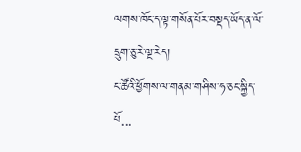ལགས་ཁོང་ད་ལྟ་གསོན་པོར་བསྡད་ཡོད་ན་ལོ་དྲུག་ཅུ་རེ་ལྔ་རེད།
ང་ཚོའི་ཕྱོགས་ལ་གནམ་གཤིས་ཧ་ཅང་སྐྱིད་པོ...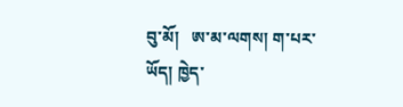བུ་མོ།   ཨ་མ་ལགས། ག་པར་ཡོད། ཁྱེད་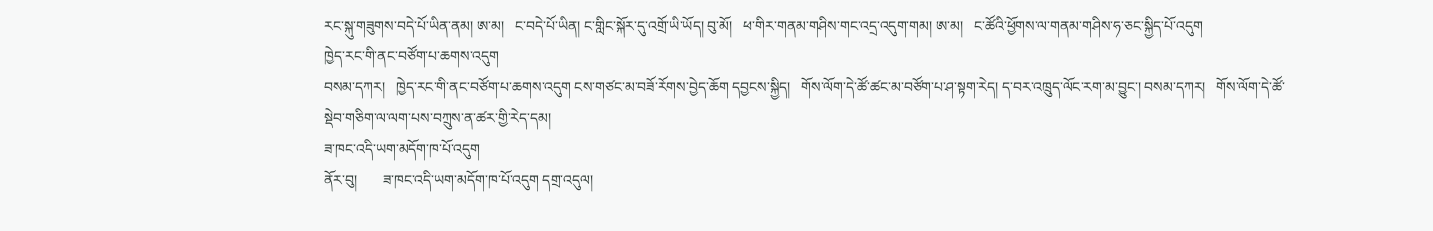རང་སྐུ་གཟུགས་བདེ་པོ་ཡིན་ནམ། ཨ་མ།   ང་བདེ་པོ་ཡིན། ང་གླིང་སྐོར་དུ་འགྲོ་ཡི་ཡོད། བུ་མོ།   ཕ་གིར་གནམ་གཤིས་གང་འདྲ་འདུག་གམ། ཨ་མ།   ང་ཚོའི་ཕྱོགས་ལ་གནམ་གཤིས་ཧ་ཅང་སྐྱིད་པོ་འདུག
ཁྱེད་རང་གི་ནང་བཙོག་པ་ཆགས་འདུག
བསམ་དཀར།   ཁྱེད་རང་གི་ནང་བཙོག་པ་ཆགས་འདུག ངས་གཙང་མ་བཟོ་རོགས་བྱེད་ཆོག དབྱངས་སྐྱིད།   གོས་ལོག་དེ་ཚོ་ཚང་མ་བཙོག་པ་ཤ་སྟག་རེད། ད་བར་འཁྲུད་ལོང་རག་མ་བྱུང་། བསམ་དཀར།   གོས་ལོག་དེ་ཚོ་སྡེབ་གཅིག་ལ་ལག་པས་བཀྲུས་ན་ཚར་གྱི་རེད་དམ།
ཟ་ཁང་འདི་ཡག་མདོག་ཁ་པོ་འདུག
ནོར་བུ།       ཟ་ཁང་འདི་ཡག་མདོག་ཁ་པོ་འདུག དགྲ་འདུལ།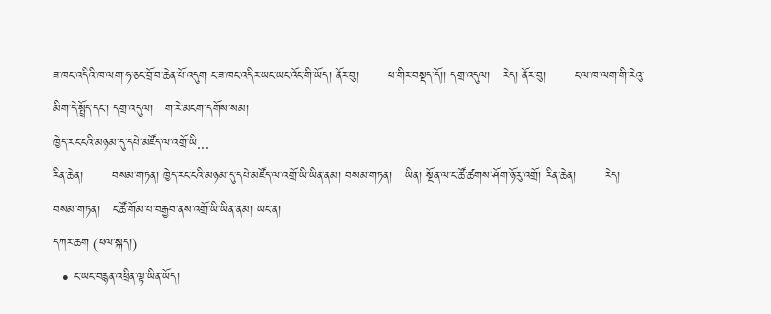ཟ་ཁང་འདིའི་ཁ་ལག་ཧ་ཅང་བྲོ་བ་ཆེན་པོ་འདུག ང་ཟ་ཁང་འདིར་ཡང་ཡང་འོང་གི་ཡོད། ནོར་བུ།       ཕ་གིར་བསྡད་དོ།། དགྲ་འདུལ།   རེད། ནོར་བུ།       ང་ལ་ཁ་ལག་གི་རེའུ་མིག་དེ་སྤྲོད་དང་། དགྲ་འདུལ།   ག་རེ་མངག་དགོས་སམ།
ཁྱེད་རང་ངའི་མཉམ་དུ་དཔེ་མཛོད་ལ་འགྲོ་ཡི...
རིན་ཆེན།       བསམ་གཏན། ཁྱེད་རང་ངའི་མཉམ་དུ་དཔེ་མཛོད་ལ་འགྲོ་ཡི་ཡིན་ནམ། བསམ་གཏན།   ཡིན། སྔོན་ལ་ང་ཚོ་ཚགས་ཤོག་ཉོ་རུ་འགྲོ། རིན་ཆེན།       རེད། བསམ་གཏན།   ང་ཚོ་གོམ་པ་བརྒྱབ་ནས་འགྲོ་ཡི་ཡིན་ནམ། ཡང་ན།
དཀར་ཆག (ཕལ་སྐད།)
  • ང་ཡང་བརྙན་འཕྲིན་ལྟ་ཡིན་ཡོད།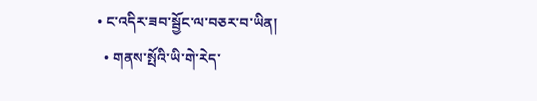• ང་འདིར་ཟབ་སྦྱོང་ལ་བཅར་བ་ཡིན།
  • གནས་སྤོའི་ཡི་གེ་རེད་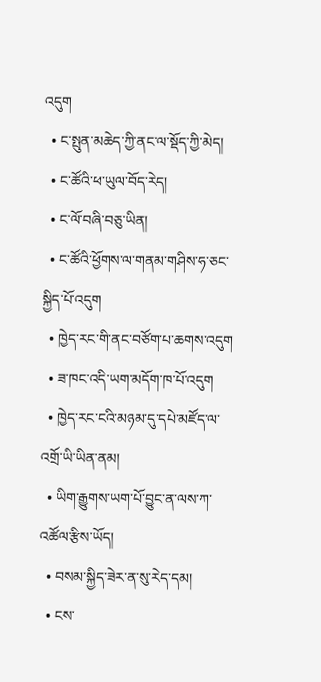འདུག
  • ང་སྤུན་མཆེད་ཀྱི་ནང་ལ་སྡོད་ཀྱི་མེད།
  • ང་ཚོའི་ཕ་ཡུལ་བོད་རེད།
  • ང་ལོ་བཞི་བཅུ་ཡིན།
  • ང་ཚོའི་ཕྱོགས་ལ་གནམ་གཤིས་ཧ་ཅང་སྐྱིད་པོ་འདུག
  • ཁྱེད་རང་གི་ནང་བཙོག་པ་ཆགས་འདུག
  • ཟ་ཁང་འདི་ཡག་མདོག་ཁ་པོ་འདུག
  • ཁྱེད་རང་ངའི་མཉམ་དུ་དཔེ་མཛོད་ལ་འགྲོ་ཡི་ཡིན་ནམ།
  • ཡིག་རྒྱུགས་ཡག་པོ་བྱུང་ན་ལས་ཀ་འཚོལ་རྩིས་ཡོད།
  • བསམ་སྐྱིད་ཟེར་ན་སུ་རེད་དམ།
  • ངས་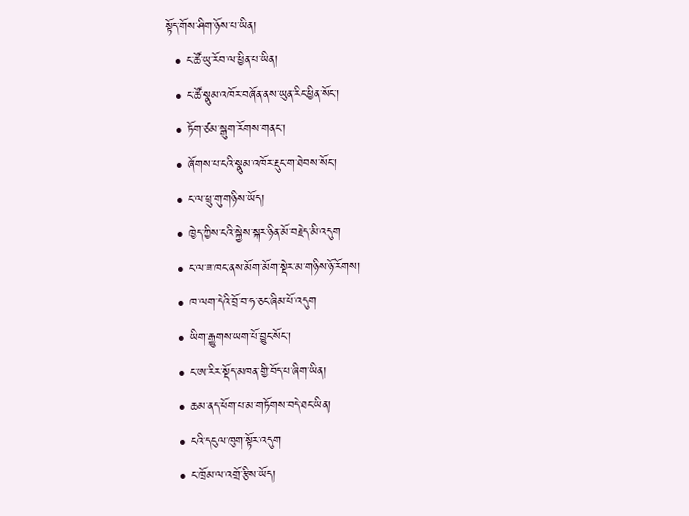སྟོད་གོས་ཤིག་ཉོས་པ་ཡིན།
  • ང་ཚོ་ཡུ་རོབ་ལ་ཕྱིན་པ་ཡིན།
  • ང་ཚོ་སྣུམ་འཁོར་བཞོན་ནས་ཡུན་རིང་ཕྱིན་སོང་།
  • ཏོག་ཙམ་སྒུག་རོགས་གནང་།
  • ཞོགས་པ་ངའི་སྣུམ་འཁོར་རྡུང་ག་ཐེབས་སོང་།
  • ང་ལ་ཕྲུ་གུ་གཉིས་ཡོད།
  • ཁྱེད་ཀྱིས་ངའི་སྐྱེས་སྐར་ཉིན་མོ་བརྗེད་མི་འདུག
  • ང་ལ་ཟ་ཁང་ནས་མོག་མོག་སྡེར་མ་གཉིས་ཉོ་རོགས།
  • ཁ་ལག་དེའི་བྲོ་བ་ཧ་ཅང་ཞིམ་པོ་འདུག
  • ཡིག་རྒྱུགས་ཡག་པོ་བྱུང་སོང་།
  • ང་ཨ་རིར་སྡོད་མཁན་གྱི་བོད་པ་ཞིག་ཡིན།
  • ཆམ་ནད་ཕོག་པ་མ་གཏོགས་བདེ་ཐང་ཡིན།
  • ངའི་དངུལ་ཁུག་སྟོར་འདུག
  • ང་ཁྲོམ་ལ་འགྲོ་རྩིས་ཡོད།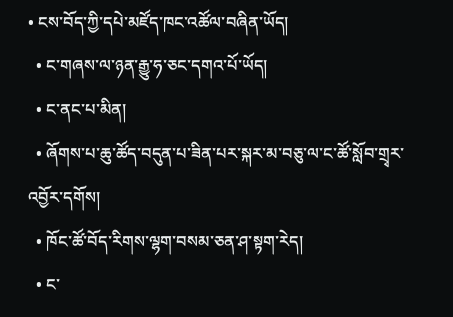• ངས་བོད་ཀྱི་དཔེ་མཛོད་ཁང་འཚོལ་བཞིན་ཡོད།
  • ང་གཞས་ལ་ཉན་རྒྱུ་ཧ་ཅང་དགའ་པོ་ཡོད།
  • ང་ནང་པ་མིན།
  • ཞོགས་པ་ཆུ་ཚོད་བདུན་པ་ཟིན་པར་སྐར་མ་བཅུ་ལ་ང་ཚོ་སློབ་གྲྭར་འབྱོར་དགོས།
  • ཁོང་ཚོ་བོད་རིགས་ལྷག་བསམ་ཅན་ཤ་སྟག་རེད།
  • ང་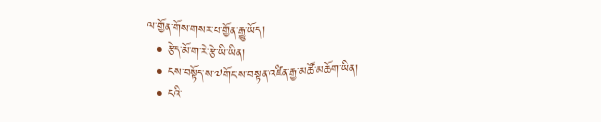ལ་གྱོན་གོས་གསར་པ་གྱོན་རྒྱུ་ཡོད།
  • རྩེད་མོ་ག་རེ་རྩེ་ཡི་ཡིན།
  • ངས་བསྟོད་ས་༧གོང་ས་བསྟན་འཛིན་རྒྱ་མཚོ་མཆོག་ཡིན།
  • ངའི་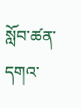སློབ་ཚན་དགའ་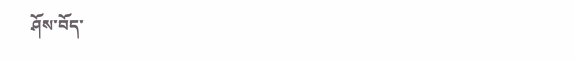ཤོས་བོད་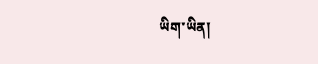ཡིག་ཡིན།